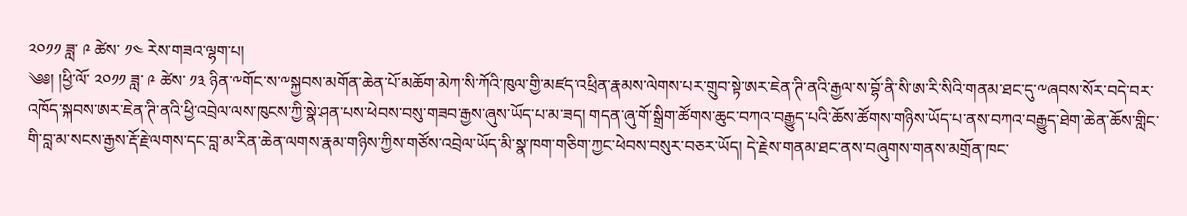༢༠༡༡ ཟླ་ ༩ ཚེས་ ༡༤ རེས་གཟའ་ལྷག་པ།
༄༅། །ཕྱི་ལོ་ ༢༠༡༡ ཟླ་ ༩ ཚེས་ ༡༣ ཉིན་༸གོང་ས་༸སྐྱབས་མགོན་ཆེན་པོ་མཆོག་མེཀ་སི་ཀོའི་ཁུལ་གྱི་མཛད་འཕྲིན་རྣམས་ལེགས་པར་གྲུབ་སྟེ་ཨར་ཇེན་ཊི་ནའི་རྒྱལ་ས་བྷོ་ནི་སི་ཨ་རི་སིའི་གནམ་ཐང་དུ་༸ཞབས་སོར་བདེ་བར་འཁོད་སྐབས་ཨར་ཇེན་ཊི་ནའི་ཕྱི་འབྲེལ་ལས་ཁུངས་ཀྱི་སྣེ་ཤན་པས་ཕེབས་བསུ་གཟབ་རྒྱས་ཞུས་ཡོད་པ་མ་ཟད། གདན་ཞུ་གོ་སྒྲིག་ཚོགས་ཆུང་བཀའ་བརྒྱུད་པའི་ཆོས་ཚོགས་གཉིས་ཡོད་པ་ནས་བཀའ་བརྒྱུད་ཐེག་ཆེན་ཆོས་གླིང་གི་བླ་མ་སངས་རྒྱས་རྡོ་རྗེ་ལགས་དང་བླ་མ་རིན་ཆེན་ལགས་རྣམ་གཉིས་ཀྱིས་གཙོས་འབྲེལ་ཡོད་མི་སྣ་ཁག་གཅིག་ཀྱང་ཕེབས་བསུར་བཅར་ཡོད། དེ་རྗེས་གནམ་ཐང་ནས་བཞུགས་གནས་མགྲོན་ཁང་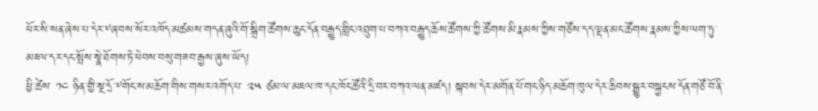ཕོར་སི་སན་ཞེས་པ་དེར་༸ཞབས་སོར་འཁོད་མཚམས་གདན་ཞུའི་གོ་སྒྲིག་ཚོགས་ཆུང་དོན་བརྒྱུད་གླིང་འབྲུག་པ་བཀའ་བརྒྱུད་ཆོས་ཚོགས་ཀྱི་ཚོགས་མི་རྣམས་ཀྱིས་གཙོས་དད་ལྡན་མང་ཚོགས་རྣམས་ཀྱིས་ལག་ཏུ་མཇལ་དར་དང་སྤོས་སྣེ་ཐོགས་ཏེ་ཕེབས་བསུ་གཟབ་རྒྱས་ཞུས་ཡོད།
ཕྱི་ཚེས་ ༡༤ ཉིན་གྱི་སྔ་དྲོ་༸གོང་ས་མཆོག་གིས་གསར་འགོད་པ་ ༢༥ ཙམ་ལ་མཇལ་ཁ་དང་ཁོང་ཚོའི་དྲི་བར་བཀའ་ལན་མཛད། སྐབས་དེར་མགོན་པོ་གང་ཉིད་མཆོག་ཁུལ་དེར་ཆིབས་སྒྱུར་བསྐྱངས་དོན་གཙོ་བོ་ནི་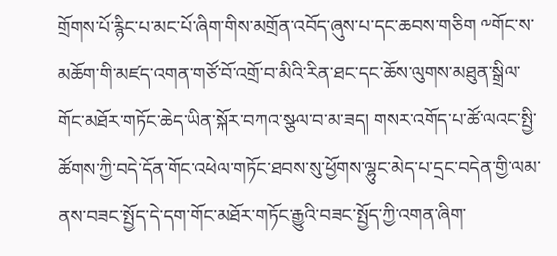གྲོགས་པོ་རྙིང་པ་མང་པོ་ཞིག་གིས་མགྲོན་འབོད་ཞུས་པ་དང་ཆབས་གཅིག ༸གོང་ས་མཆོག་གི་མཛད་འགན་གཙོ་བོ་འགྲོ་བ་མིའི་རིན་ཐང་དང་ཆོས་ལུགས་མཐུན་སྒྲིལ་གོང་མཐོར་གཏོང་ཆེད་ཡིན་སྐོར་བཀའ་སྩལ་བ་མ་ཟད། གསར་འགོད་པ་ཚོ་ལའང་སྤྱི་ཚོགས་ཀྱི་བདེ་དོན་གོང་འཕེལ་གཏོང་ཐབས་སུ་ཕྱོགས་ལྷུང་མེད་པ་དྲང་བདེན་གྱི་ལམ་ནས་བཟང་སྤྱོད་དེ་དག་གོང་མཐོར་གཏོང་རྒྱུའི་བཟང་སྤྱོད་ཀྱི་འགན་ཞིག་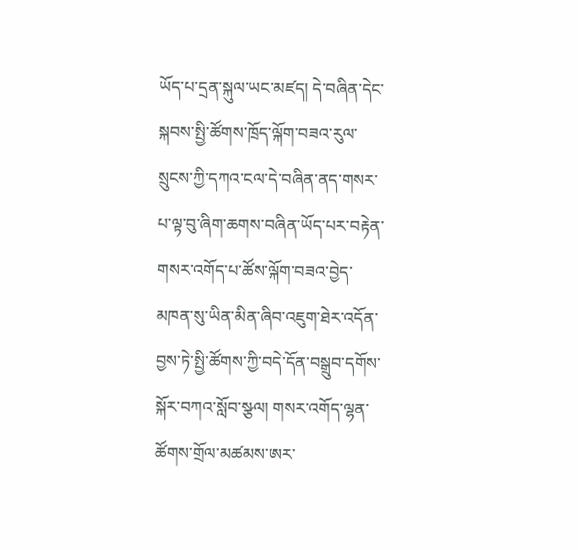ཡོད་པ་དྲན་སྐུལ་ཡང་མཛད། དེ་བཞིན་དེང་སྐབས་སྤྱི་ཚོགས་ཁྲོད་ལྐོག་བཟའ་རུལ་སྲུངས་ཀྱི་དཀའ་ངལ་དེ་བཞིན་ནད་གསར་པ་ལྟ་བུ་ཞིག་ཆགས་བཞིན་ཡོད་པར་བརྟེན་གསར་འགོད་པ་ཚོས་ལྐོག་བཟའ་བྱེད་མཁན་སུ་ཡིན་མིན་ཞིབ་འཇུག་ཐེར་འདོན་བྱས་ཏེ་སྤྱི་ཚོགས་ཀྱི་བདེ་དོན་བསྒྲུབ་དགོས་སྐོར་བཀའ་སློབ་སྩལ། གསར་འགོད་ལྷན་ཚོགས་གྲོལ་མཚམས་ཨར་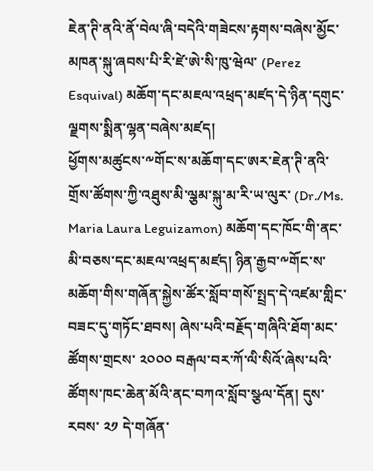ཇེན་ཊི་ནའི་ནོ་བེལ་ཞི་བདེའི་གཟེངས་རྟགས་བཞེས་མྱོང་མཁན་སྐུ་ཞབས་པི་རི་ཛེ་ཨེ་སི་ཁུ་ཝེལ་ (Perez Esquival) མཆོག་དང་མཇལ་འཕྲད་མཛད་དེ་ཉིན་དགུང་ལྗགས་སྨིན་ལྷན་བཞེས་མཛད།
ཕྱོགས་མཚུངས་༸གོང་ས་མཆོག་དང་ཨར་ཇེན་ཊི་ནའི་གྲོས་ཚོགས་ཀྱི་འཐུས་མི་ལྕམ་སྐུ་མ་རི་ཡ་ལུར་ (Dr./Ms. Maria Laura Leguizamon) མཆོག་དང་ཁོང་གི་ནང་མི་བཅས་དང་མཇལ་འཕྲད་མཛད། ཉིན་རྒྱབ་༸གོང་ས་མཆོག་གིས་གཞོན་སྐྱེས་ཚོར་སློབ་གསོ་སྤྲད་དེ་འཛམ་གླིང་བཟང་དུ་གཏོང་ཐབས། ཞེས་པའི་བརྗོད་གཞིའི་ཐོག་མང་ཚོགས་གྲངས་ ༢༠༠༠ བརྒལ་བར་ཀོ་ལི་སིའོ་ཞེས་པའི་ཚོགས་ཁང་ཆེན་མོའི་ནང་བཀའ་སློབ་སྩལ་དོན། དུས་རབས་ ༢༡ དེ་གཞོན་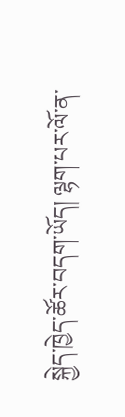སྐྱེད་ཁྱེད་ཚོར་བདག་ཡོད། ལྷག་པར་ལོ་ན་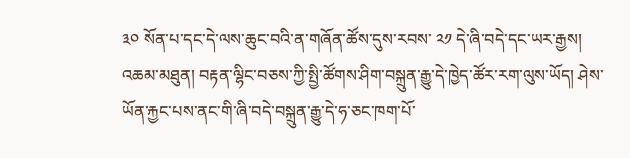༣༠ སོན་པ་དང་དེ་ལས་ཆུང་བའི་ན་གཞོན་ཚོས་དུས་རབས་ ༢༡ དེ་ཞི་བདེ་དང་ཡར་རྒྱས། འཆམ་མཐུན། བརྟན་ལྷིང་བཅས་ཀྱི་སྤྱི་ཚོགས་ཤིག་བསྐྲུན་རྒྱུ་དེ་ཁྱེད་ཚོར་རག་ལུས་ཡོད། ཤེས་ཡོན་རྐྱང་པས་ནང་གི་ཞི་བདེ་བསྐྲུན་རྒྱུ་དེ་ཧ་ཅང་ཁག་པོ་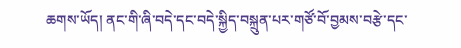ཆགས་ཡོད། ནང་གི་ཞི་བདེ་དང་བདེ་སྐྱིད་བསྐྲུན་པར་གཙོ་བོ་བྱམས་བརྩེ་དང་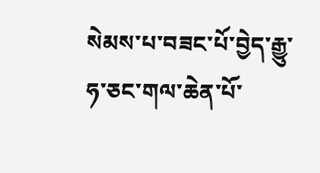སེམས་པ་བཟང་པོ་བྱེད་རྒྱུ་ཧ་ཅང་གལ་ཆེན་པོ་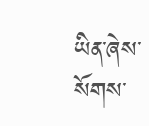ཡིན་ཞེས་སོགས་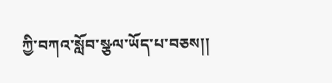ཀྱི་བཀའ་སློབ་སྩལ་ཡོད་པ་བཅས།།